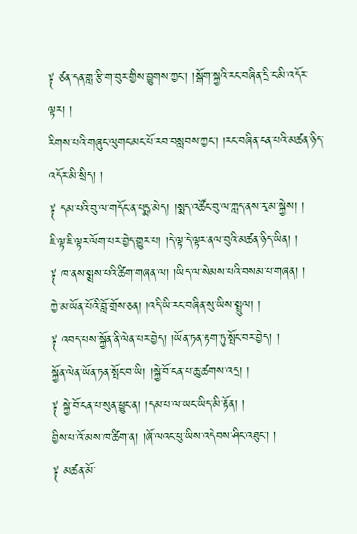༈ ཙན་དན་གླ་རྩི་ག་བུར་གྱིས་བྱུགས་ཀྱང་། །སྒོག་སྐྱའི་རང་བཞིན་དྲི་ང་མི་འདོར་ལྟར། །
རིགས་པའི་གཞུང་ལུགང་མང་པོ་རབ་བསླབས་ཀྱང་། །རང་བཞིན་ངན་པའི་མཚན་ཉིད་འདོར་མི་སྲིད། །
༈ དམ་པའི་བུ་ལ་གདོང་ན་པདྨ་མེད། །སྨད་འཚོང་བུ་ལ་ཀླད་ནས་རྭ་མ་སྐྱེས། །
ཇི་ལྟ་ཇི་ལྟར་ལོག་པར་བྱེད་གྱུར་པ། །དེ་ལྟ་དེ་ལྟར་ནལ་བུའི་མཚན་ཉིད་ཡིན། །
༈ ཁ་ནས་སྨྲས་པའི་ཚིག་གཞན་ལ། །ཡིད་ལ་སེམས་པའི་བསམ་པ་གཞན། །
ཀྱེ་མ་ཡོན་པོའི་བློ་གྲོས་ཅན། །འདི་ཡི་རང་བཞིན་སུ་ཡིས་སྤྲུལ། །
༈ འབད་པས་སྐྱོན་ནི་ལེན་པར་བྱེད། །ཡོན་ཏན་རྟག་ཏུ་སྤོང་བར་བྱེད། །
སྐྱོན་ལེན་ཡོན་ཏན་སྤོང་བ་ཡི། །སྐྱེ་བོ་ངན་པ་ཆུ་ཚགས་འདྲ། །
༈ སྐྱེ་བོ་ངན་པ་སུན་ཕྱུང་ན། །དམ་པ་ལ་ཡང་ཡིད་མི་རྟོན། །
བྱིས་པ་འོ་མས་ཁ་ཚིག་ན། །ཞོ་ལའང་ཕུ་ཡིས་འདེབས་ཤིང་འཐུང་། །
༈ མཚན་མོ་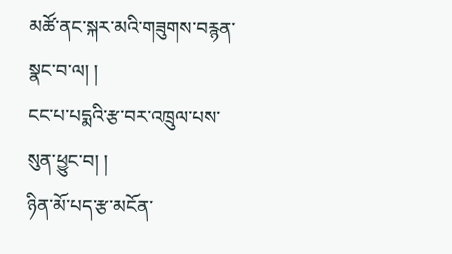མཚོ་ནང་སྐར་མའི་གཟུགས་བརྙན་སྣང་བ་ལ། །
ངང་པ་པདྨའི་རྩ་བར་འཁྲུལ་པས་སུན་ཕྱུང་བ། །
ཉིན་མོ་པད་རྩ་མངོན་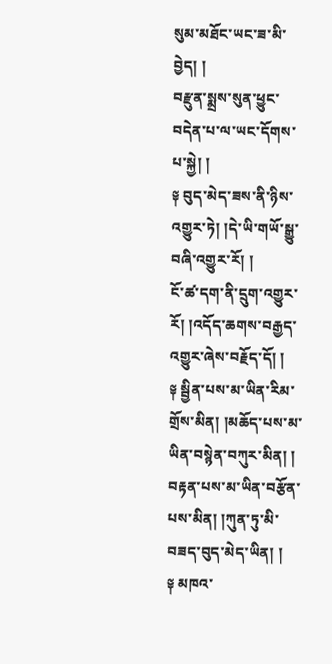སུམ་མཐོང་ཡང་ཟ་མི་བྱེད། །
བརྫུན་སྨྲས་སུན་ཕྱུང་བདེན་པ་ལ་ཡང་དོགས་པ་སྐྱེ། །
༈ བུད་མེད་ཟས་ནི་ཉིས་འགྱུར་ཏེ། །དེ་ཡི་གཡོ་སྒྱུ་བཞི་འགྱུར་རོ། །
ངོ་ཚ་དག་ནི་དྲུག་འགྱུར་རོ། །འདོད་ཆགས་བརྒྱད་འགྱུར་ཞེས་བརྗོད་དོ། །
༈ སྦྱིན་པས་མ་ཡིན་རིམ་གྲོས་མིན། །མཆོད་པས་མ་ཡིན་བསྙེན་བཀུར་མིན། །
བརྟན་པས་མ་ཡིན་བརྩོན་པས་མིན། །ཀུན་ཏུ་མི་བཟད་བུད་མེད་ཡིན། །
༈ མཁའ་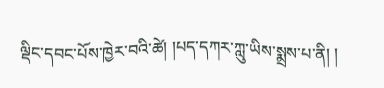ལྡིང་དབང་པོས་ཁྱེར་བའི་ཚེ། །པད་དཀར་ཀླུ་ཡིས་སྨྲས་པ་ནི། །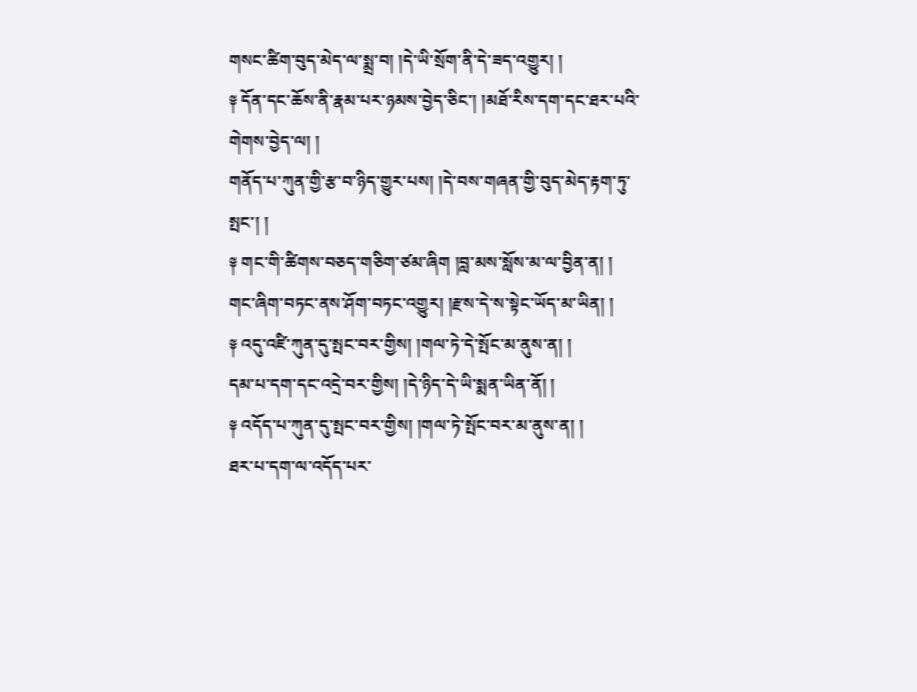གསང་ཚིག་བུད་མེད་ལ་སྨྲ་བ། །དེ་ཡི་སྲོག་ནི་དེ་ཟད་འགྱུར། །
༈ དོན་དང་ཆོས་ནི་རྣམ་པར་ཉམས་བྱེད་ཅིང་། །མཐོ་རིས་དག་དང་ཐར་པའི་གེགས་བྱེད་ལ། །
གནོད་པ་ཀུན་གྱི་རྩ་བ་ཉིད་གྱུར་པས། །དེ་བས་གཞན་གྱི་བུད་མེད་རྟག་ཏུ་སྤང་། །
༈ གང་གི་ཚིགས་བཅད་གཅིག་ཙམ་ཞིག །བླ་མས་སློས་མ་ལ་བྱིན་ན། །
གང་ཞིག་བཏང་ནས་ཤོག་བཏང་འགྱུར། །རྫས་དེ་ས་སྟེང་ཡོད་མ་ཡིན། །
༈ འདུ་འཛི་ཀུན་དུ་སྤང་བར་གྱིས། །གལ་ཏེ་དེ་སྤོང་མ་ནུས་ན། །
དམ་པ་དག་དང་འདྲེ་བར་གྱིས། །དེ་ཉིད་དེ་ཡི་སྨན་ཡིན་ནོ། །
༈ འདོད་པ་ཀུན་དུ་སྤང་བར་གྱིས། །གལ་ཏེ་སྤོང་བར་མ་ནུས་ན། །
ཐར་པ་དག་ལ་འདོད་པར་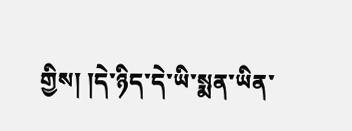གྱིས། །དེ་ཉིད་དེ་ཡི་སྨན་ཡིན་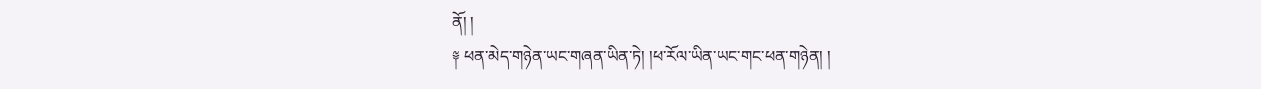ནོ། །
༈ ཕན་མེད་གཉེན་ཡང་གཞན་ཡིན་ཏེ། །ཕ་རོལ་ཡིན་ཡང་གང་ཕན་གཉེན། །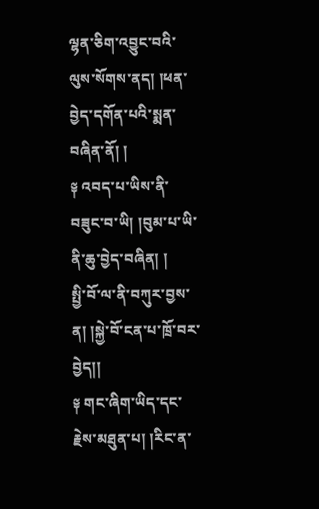ལྷན་ཅིག་འབྱུང་བའི་ལུས་སོགས་ནད། །ཕན་བྱེད་དགོན་པའི་སྨན་བཞིན་ནོ། །
༈ འབད་པ་ཡིས་ནི་བཟུང་བ་ཡི། །བུམ་པ་ཡི་ནི་ཆུ་བྱེད་བཞིན། །
སྤྱི་བོ་ལ་ནི་བཀུར་བྱས་ན། །སྐྱེ་བོ་ངན་པ་ཁྲོ་བར་བྱེད།།
༈ གང་ཞིག་ཡིད་དང་རྗེས་མཐུན་པ། །རིང་ན་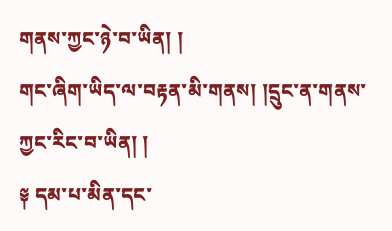གནས་ཀྱང་ཉེ་བ་ཡིན། །
གང་ཞིག་ཡིད་ལ་བརྟན་མི་གནས། །དྲུང་ན་གནས་ཀྱང་རིང་བ་ཡིན། །
༈ དམ་པ་མིན་དང་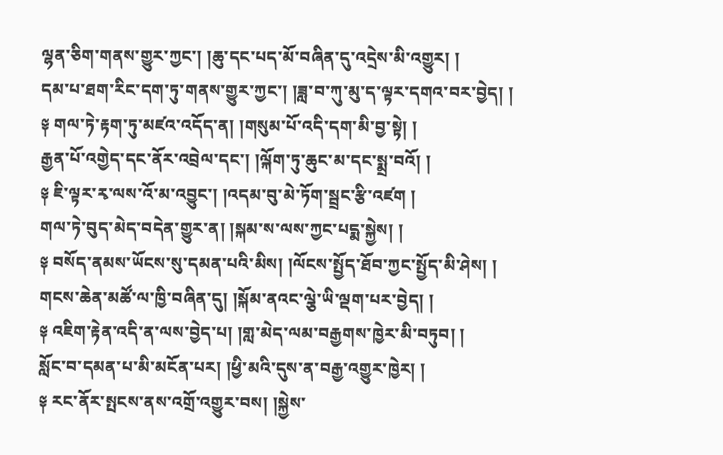ལྷན་ཅིག་གནས་གྱུར་ཀྱང་། །ཆུ་དང་པད་མོ་བཞིན་དུ་འདྲེས་མི་འགྱུར། །
དམ་པ་ཐག་རིང་དག་ཏུ་གནས་གྱུར་ཀྱང་། །ཟླ་བ་ཀུ་མུ་ད་ལྟར་དགའ་བར་བྱེད། །
༈ གལ་ཏེ་རྟག་ཏུ་མཛའ་འདོད་ན། །གསུམ་པོ་འདི་དག་མི་བྱ་སྟེ། །
རྒྱན་པོ་འགྱེད་དང་ནོར་འབྲེལ་དང་། །ལྐོག་ཏུ་ཆུང་མ་དང་སྨྲ་བའོ། །
༈ ཇི་ལྟར་རྭ་ལས་འོ་མ་འབྱུང་། །འདམ་བུ་མེ་ཏོག་སྦྲང་རྩི་འཛག །
གལ་ཏེ་བུད་མེད་བདེན་གྱུར་ན། །སྐམ་ས་ལས་ཀྱང་པདྨ་སྐྱེས། །
༈ བསོད་ནམས་ཡོངས་སུ་དམན་པའི་མིས། །ལོངས་སྤྱོད་ཐོབ་ཀྱང་སྤྱོད་མི་ཤེས། །
གངས་ཆེན་མཚོ་ལ་ཁྱི་བཞིན་དུ། །སྐོམ་ནའང་ལྕེ་ཡི་ལྡག་པར་བྱེད། །
༈ འཇིག་རྟེན་འདི་ན་ལས་བྱེད་པ། །གླ་མེད་ལམ་བརྒྱགས་ཁྱེར་མི་བཏུབ། །
སློང་བ་དམན་པ་མི་མངོན་པར། །ཕྱི་མའི་དུས་ན་བརྒྱ་འགྱུར་ཁྱེར། །
༈ རང་ནོར་སྤངས་ནས་འགྲོ་འགྱུར་བས། །སྐྱེས་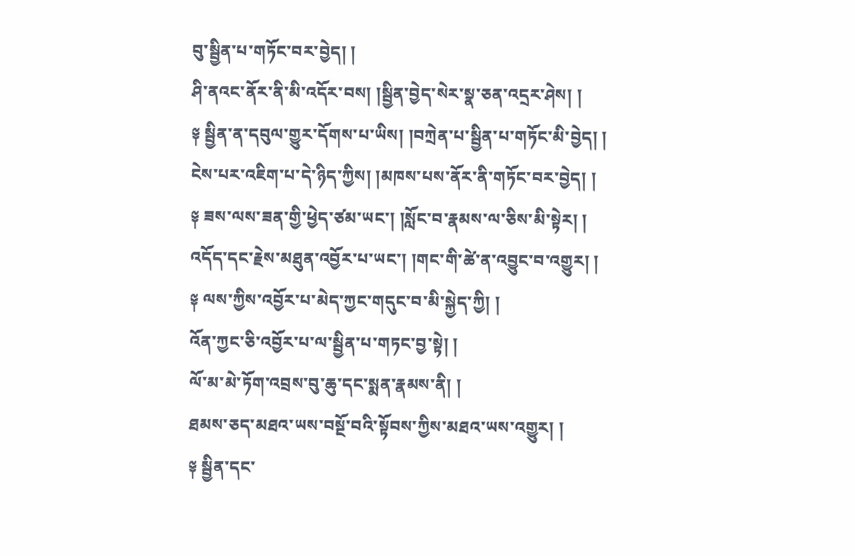བུ་སྦྱིན་པ་གཏོང་བར་བྱེད། །
ཤི་ནའང་ནོར་ནི་མི་འདོར་བས། །སྦྱིན་བྱེད་སེར་སྣ་ཅན་འདྲར་ཤེས། །
༈ སྦྱིན་ན་དབུལ་གྱུར་དོགས་པ་ཡིས། །བཀྲེན་པ་སྦྱིན་པ་གཏོང་མི་བྱེད། །
ངེས་པར་འཇིག་པ་དེ་ཉིད་ཀྱིས། །མཁས་པས་ནོར་ནི་གཏོང་བར་བྱེད། །
༈ ཟས་ལས་ཟན་གྱི་ཕྱེད་ཙམ་ཡང་། །སློང་བ་རྣམས་ལ་ཅིས་མི་སྟེར། །
འདོད་དང་རྗེས་མཐུན་འབྱོར་པ་ཡང་། །གང་གི་ཚེ་ན་འབྱུང་བ་འགྱུར། །
༈ ལས་ཀྱིས་འབྱོར་པ་མེད་ཀྱང་གདུང་བ་མི་སྐྱེད་ཀྱི། །
འོན་ཀྱང་ཅི་འབྱོར་པ་ལ་སྦྱིན་པ་གཏང་བྱ་སྟེ། །
ལོ་མ་མེ་ཏོག་འབྲས་བུ་ཆུ་དང་སྨན་རྣམས་ནི། །
ཐམས་ཅད་མཐའ་ཡས་བསྔོ་བའི་སྟོབས་ཀྱིས་མཐའ་ཡས་འགྱུར། །
༈ སྦྱིན་དང་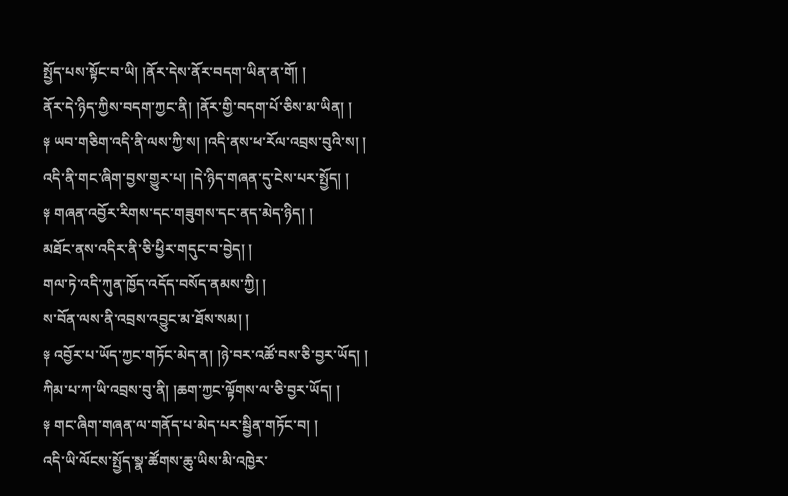སྤྱོད་པས་སྟོང་བ་ཡི། །ནོར་དེས་ནོར་བདག་ཡིན་ན་གོ། །
ནོར་དེ་ཉིད་ཀྱིས་བདག་ཀྱང་ནི། །ནོར་གྱི་བདག་པོ་ཅིས་མ་ཡིན། །
༈ ཡབ་གཅིག་འདི་ནི་ལས་ཀྱི་ས། །འདི་ནས་ཕ་རོལ་འབྲས་བུའི་ས། །
འདི་ནི་གང་ཞིག་བྱས་གྱུར་པ། །དེ་ཉིད་གཞན་དུ་ངེས་པར་སྤྱོད། །
༈ གཞན་འབྱོར་རིགས་དང་གཟུགས་དང་ནད་མེད་ཉིད། །
མཐོང་ནས་འདིར་ནི་ཅི་ཕྱིར་གདུང་བ་བྱེད། །
གལ་ཏེ་འདི་ཀུན་ཁྱོད་འདོད་བསོད་ནམས་ཀྱི། །
ས་བོན་ལས་ནི་འབྲས་འབྱུང་མ་ཐོས་སམ། །
༈ འབྱོར་པ་ཡོད་ཀྱང་གཏོང་མེད་ན། །ཉེ་བར་འཚོ་བས་ཅི་བྱར་ཡོད། །
ཀིམ་པ་ཀ་ཡི་འབྲས་བུ་ནི། །ཆག་ཀྱང་ལྟོགས་ལ་ཅི་བྱར་ཡོད། །
༈ གང་ཞིག་གཞན་ལ་གནོད་པ་མེད་པར་སྦྱིན་གཏོང་བ། །
འདི་ཡི་ལོངས་སྤྱོད་སྣ་ཚོགས་ཆུ་ཡིས་མི་འཁྱེར་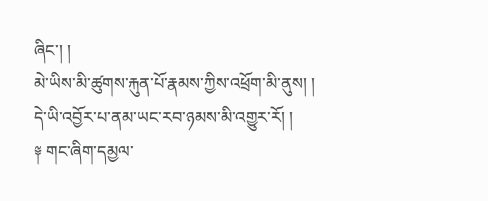ཞིང་། །
མེ་ཡིས་མི་ཚུགས་རྐུན་པོ་རྣམས་ཀྱིས་འཕྲོག་མི་ནུས། །
དེ་ཡི་འབྱོར་པ་ནམ་ཡང་རབ་ཉམས་མི་འགྱུར་རོ། །
༈ གང་ཞིག་དམྱལ་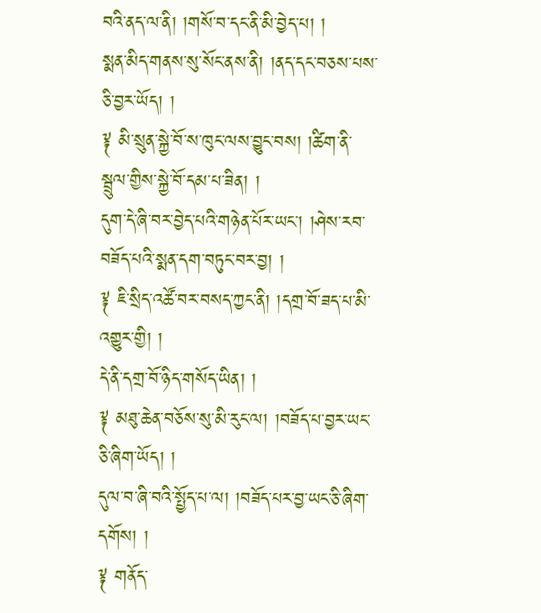བའི་ནད་ལ་ནི། །གསོ་བ་དང་ནི་མི་བྱེད་པ། །
སྨན་མིད་གནས་སུ་སོང་ནས་ནི། །ནད་དང་བཅས་པས་ཅི་བྱར་ཡོད། །
༈ མི་སྲུན་སྐྱེ་བོ་ས་ཁུང་ལས་བྱུང་བས། །ཚིག་ནི་སྦྲུལ་གྱིས་སྐྱེ་བོ་དམ་པ་ཟིན། །
དུག་དེ་ཞི་བར་བྱེད་པའི་གཉེན་པོར་ཡང་། །ཤེས་རབ་བཟོད་པའི་སྨན་དག་བཏུང་བར་བྱ། །
༈ ཇི་སྲིད་འཚོ་བར་བསད་ཀྱང་ནི། །དགྲ་བོ་ཟད་པ་མི་འགྱུར་གྱི། །
དེ་ནི་དགྲ་བོ་ཉིད་གསོད་ཡིན། །
༈ མཐུ་ཆེན་བཅོས་སུ་མི་རུང་ལ། །བཟོད་པ་བྱར་ཡང་ཅི་ཞིག་ཡོད། །
དུལ་བ་ཞི་བའི་སྤྱོད་པ་ལ། །བཟོད་པར་བྱ་ཡང་ཅི་ཞིག་དགོས། །
༈ གནོད་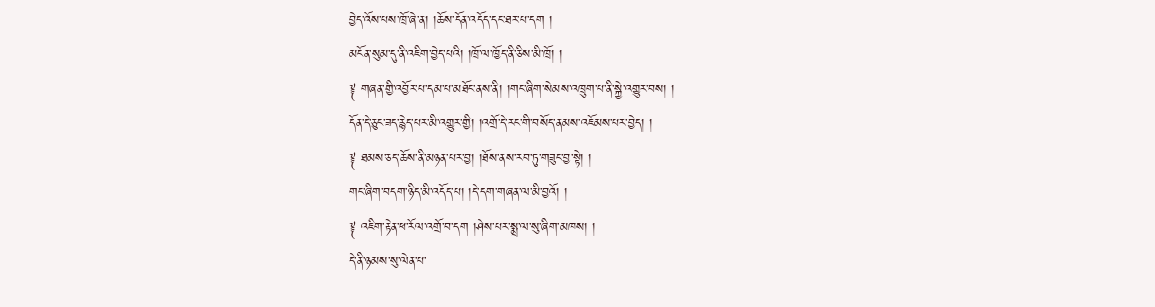བྱེད་འོས་པས་ཁྲོ་ཞེ་ན། །ཆོས་དོན་འདོད་དང་ཐར་པ་དག །
མངོན་སུམ་དུ་ནི་འཇིག་བྱེད་པའི། །ཁྲོ་ལ་ཁྱོད་ནི་ཅིས་མི་ཁྲོ། །
༈ གཞན་གྱི་འབྱོར་པ་དམ་པ་མཐོང་ནས་ནི། །གང་ཞིག་སེམས་འཁྲུག་པ་ནི་སྐྱེ་འགྱུར་བས། །
དོན་དེ་ཅུང་ཟད་རྙེད་པར་མི་འགྱུར་གྱི། །འགྲོ་དེ་རང་གི་བསོད་ནམས་འཇོམས་པར་བྱེད། །
༈ ཐམས་ཅད་ཆོས་ནི་མཉན་པར་བྱ། །ཐོས་ནས་རབ་ཏུ་གཟུང་བྱ་སྟེ། །
གང་ཞིག་བདག་ཉིད་མི་འདོད་པ། །དེ་དག་གཞན་ལ་མི་བྱའོ། །
༈ འཇིག་རྟེན་ཕ་རོལ་འགྲོ་བ་དག །ཤེས་པར་སྨྲ་ལ་སུ་ཞིག་མཁས། །
དེ་ནི་ཉམས་སུ་ལེན་པ་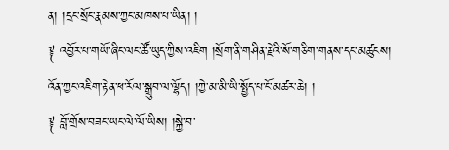ན། །དྲང་སྲོང་རྣམས་ཀྱང་མཁས་པ་ཡིན། །
༈ འབྱོར་པ་གཡོ་ཞིང་ལང་ཚོ་ཡུད་ཀྱིས་འཇིག །སྲོག་ནི་གཤིན་རྗེའི་སོ་གཅིག་གནས་དང་མཚུངས།
འོན་ཀྱང་འཇིག་རྟེན་ཕ་རོལ་སྒྲུབ་ལ་ལྷོད། །ཀྱེ་མ་མི་ཡི་སྤྱོད་པ་ངོ་མཚར་ཆེ། །
༈ བློ་གྲོས་བཟང་ཡང་ལེ་ལོ་ཡིས། །སྐྱེ་བ་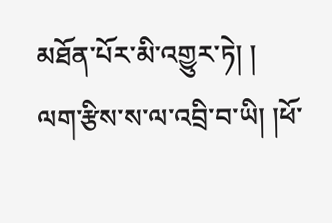མཐོན་པོར་མི་འགྱུར་ཏེ། །
ལག་རྩིས་ས་ལ་འབྲི་བ་ཡི། །ཕོ་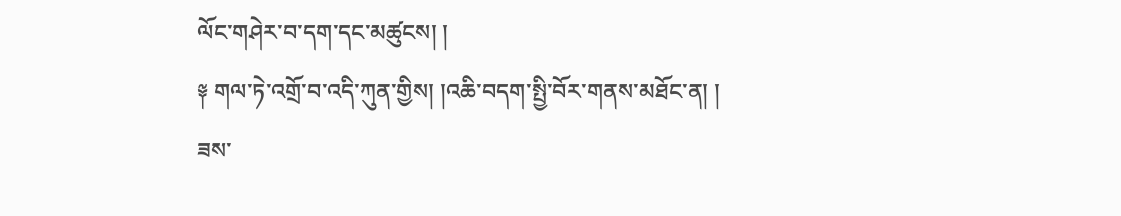ལོང་གཤེར་བ་དག་དང་མཚུངས། །
༈ གལ་ཏེ་འགྲོ་བ་འདི་ཀུན་གྱིས། །འཆི་བདག་སྤྱི་བོར་གནས་མཐོང་ན། །
ཟས་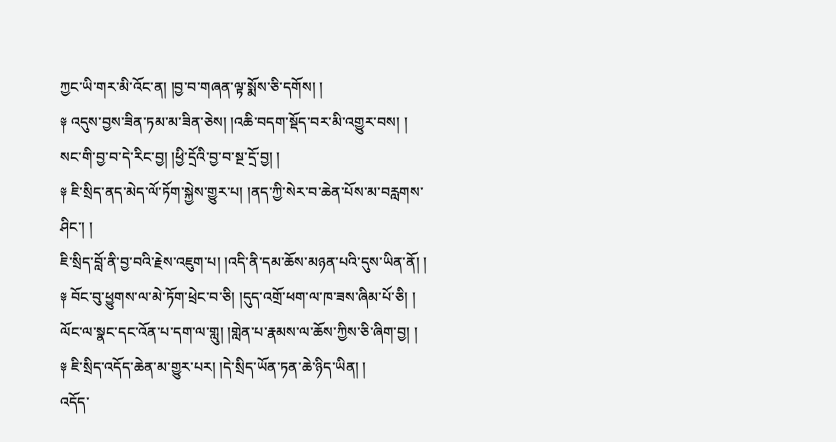ཀྱང་ཡི་གར་མི་འོང་ན། །བྱ་བ་གཞན་ལྟ་སྨོས་ཅི་དགོས། །
༈ འདུས་བྱས་ཟིན་ཏམ་མ་ཟིན་ཅེས། །འཆི་བདག་སྡོད་བར་མི་འགྱུར་བས། །
སང་གི་བྱ་བ་དེ་རིང་བྱ། །ཕྱི་དྲོའི་བྱ་བ་སྔ་དྲོ་བྱ། །
༈ ཇི་སྲིད་ནད་མེད་ལོ་ཏོག་སྐྱེས་གྱུར་པ། །ནད་ཀྱི་སེར་བ་ཆེན་པོས་མ་བརླགས་ཤིང་། །
ཇི་སྲིད་བློ་ནི་བྱ་བའི་རྗེས་འཇུག་པ། །འདི་ནི་དམ་ཆོས་མཉན་པའི་དུས་ཡིན་ནོ། །
༈ བོང་བུ་ཕྱུགས་ལ་མེ་ཏོག་ཕྲེང་བ་ཅི། །དུད་འགྲོ་ཕག་ལ་ཁ་ཟས་ཞིམ་པོ་ཅི། །
ལོང་ལ་སྣང་དང་འོན་པ་དག་ལ་གླུ། །གླེན་པ་རྣམས་ལ་ཆོས་ཀྱིས་ཅི་ཞིག་བྱ། །
༈ ཇི་སྲིད་འདོད་ཆེན་མ་གྱུར་པར། །དེ་སྲིད་ཡོན་ཏན་ཆེ་ཉིད་ཡིན། །
འདོད་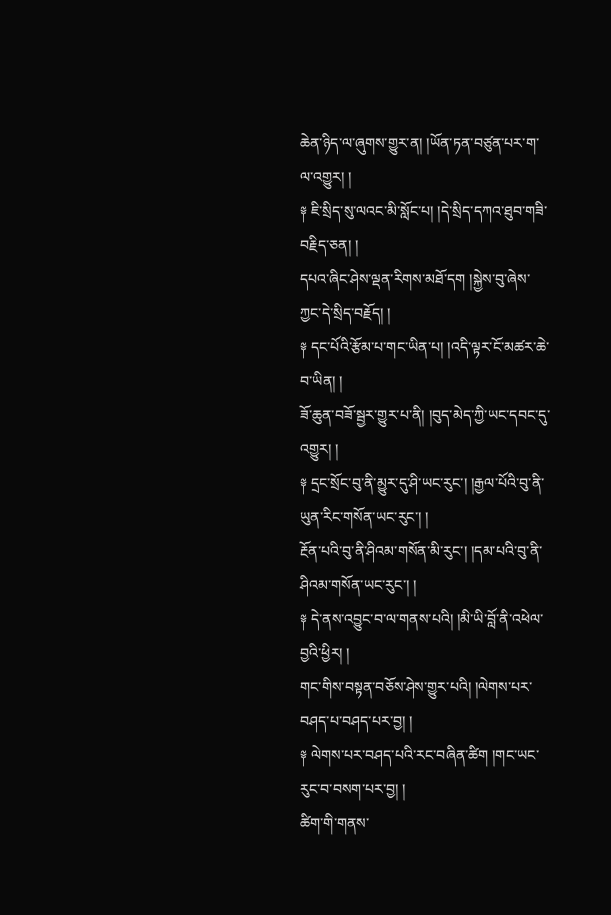ཆེན་ཉིད་ལ་ཞུགས་གྱུར་ན། །ཡོན་ཏན་བཙུན་པར་ག་ལ་འགྱུར། །
༈ ཇི་སྲིད་སུ་ལའང་མི་སློང་པ། །དེ་སྲིད་དཀའ་ཐུབ་གཟི་བརྗིད་ཅན། །
དཔའ་ཞིང་ཤེས་ལྡན་རིགས་མཐོ་དག །སྐྱེས་བུ་ཞེས་ཀྱང་དེ་སྲིད་བརྗོད། །
༈ དང་པོའི་རྩོམ་པ་གང་ཡིན་པ། །འདི་ལྟར་ངོ་མཚར་ཆེ་བ་ཡིན། །
ཟོ་ཆུན་བཟོ་སྦྱར་གྱུར་པ་ནི། །བུད་མེད་ཀྱི་ཡང་དབང་དུ་འགྱུར། །
༈ དྲང་སྲོང་བུ་ནི་མྱུར་དུ་ཤི་ཡང་རུང་། །རྒྱལ་པོའི་བུ་ནི་ཡུན་རིང་གསོན་ཡང་རུང་། །
རྔོན་པའི་བུ་ནི་ཤིའམ་གསོན་མི་རུང་། །དམ་པའི་བུ་ནི་ཤིའམ་གསོན་ཡང་རུང་། །
༈ དེ་ནས་འབྱུང་བ་ལ་གནས་པའི། །མི་ཡི་བློ་ནི་འཕེལ་བྱའི་ཕྱིར། །
གང་གིས་བསྟན་བཅོས་ཤེས་གྱུར་པའི། །ལེགས་པར་བཤད་པ་བཤད་པར་བྱ། །
༈ ལེགས་པར་བཤད་པའི་རང་བཞིན་ཚིག །གང་ཡང་རུང་བ་བསག་པར་བྱ། །
ཚིག་གི་གནས་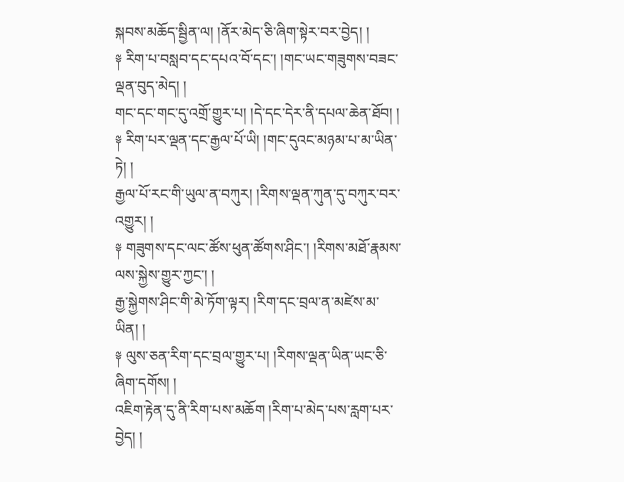སྐབས་མཆོད་སྦྱིན་ལ། །ནོར་མེད་ཅི་ཞིག་སྟེར་བར་བྱེད། །
༈ རིག་པ་བསླབ་དང་དཔའ་བོ་དང་། །གང་ཡང་གཟུགས་བཟང་ལྡན་བུད་མེད། །
གང་དང་གང་དུ་འགྲོ་གྱུར་པ། །དེ་དང་དེར་ནི་དཔལ་ཆེན་ཐོབ། །
༈ རིག་པར་ལྡན་དང་རྒྱལ་པོ་ཡི། །གང་དུའང་མཉམ་པ་མ་ཡིན་ཏེ། །
རྒྱལ་པོ་རང་གི་ཡུལ་ན་བཀུར། །རིགས་ལྡན་ཀུན་དུ་བཀུར་བར་འགྱུར། །
༈ གཟུགས་དང་ལང་ཚོས་ཕུན་ཚོགས་ཤིང་། །རིགས་མཐོ་རྣམས་ལས་སྐྱེས་གྱུར་ཀྱང་། །
རྒྱ་སྐྱེགས་ཤིང་གི་མེ་ཏོག་ལྟར། །རིག་དང་བྲལ་ན་མཛེས་མ་ཡིན། །
༈ ལུས་ཅན་རིག་དང་བྲལ་གྱུར་པ། །རིགས་ལྡན་ཡིན་ཡང་ཅི་ཞིག་དགོས། །
འཇིག་རྟེན་དུ་ནི་རིག་པས་མཆོག །རིག་པ་མེད་པས་རླག་པར་བྱེད། །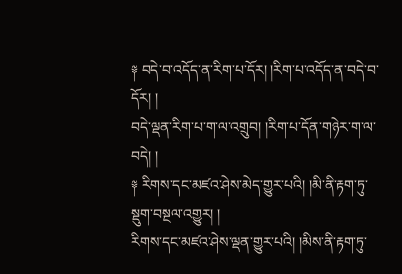༈ བདེ་བ་འདོད་ན་རིག་པ་དོར། །རིག་པ་འདོད་ན་བདེ་བ་དོར། །
བདེ་ལྡན་རིག་པ་ག་ལ་འགྲུབ། །རིག་པ་དོན་གཉེར་ག་ལ་བདེ། །
༈ རིགས་དང་མཛའ་ཤེས་མེད་གྱུར་པའི། །མི་ནི་རྟག་ཏུ་སྡུག་བསྔལ་འགྱུར། །
རིགས་དང་མཛའ་ཤེས་ལྡན་གྱུར་པའི། །མིས་ནི་རྟག་ཏུ་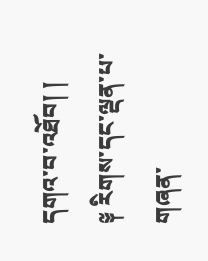དགའ་བ་འཐོབ། །
༈ རིགས་དང་ལྡན་པ་གཞན་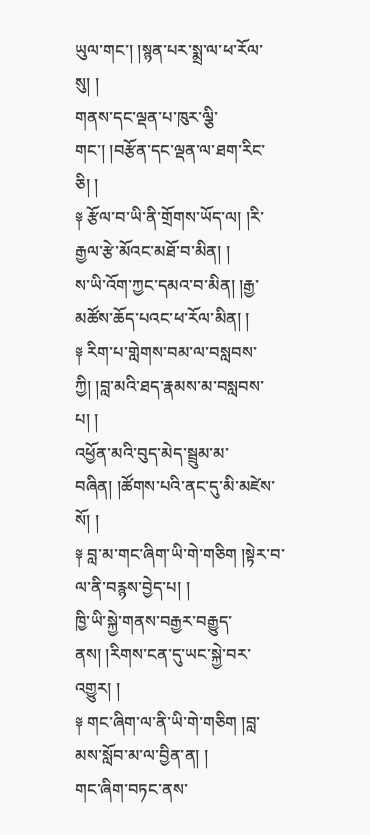ཡུལ་གང་། །སྙན་པར་སྨྲ་ལ་ཕ་རོལ་སུ། །
གནས་དང་ལྡན་པ་ཁུར་ལྕི་གང་། །བརྩོན་དང་ལྡན་ལ་ཐག་རིང་ཅི། །
༈ རྩོལ་བ་ཡི་ནི་གྲོགས་ཡོད་ལ། །རི་རྒྱལ་རྩེ་མོའང་མཐོ་བ་མིན། །
ས་ཡི་འོག་ཀྱང་དམའ་བ་མིན། །རྒྱ་མཚོས་ཆོད་པའང་ཕ་རོལ་མིན། །
༈ རིག་པ་གླེགས་བམ་ལ་བསླབས་ཀྱི། །བླ་མའི་ཐད་རྣམས་མ་བསླབས་པ། །
འཕྱོན་མའི་བུད་མེད་སྦྲུམ་མ་བཞིན། །ཚོགས་པའི་ནང་དུ་མི་མཛེས་སོ། །
༈ བླ་མ་གང་ཞིག་ཡི་གེ་གཅིག །སྟེར་བ་ལ་ནི་བརྙས་བྱེད་པ། །
ཁྱི་ཡི་སྐྱེ་གནས་བརྒྱར་བརྒྱུད་ནས། །རིགས་ངན་དུ་ཡང་སྐྱེ་བར་འགྱུར། །
༈ གང་ཞིག་ལ་ནི་ཡི་གེ་གཅིག །བླ་མས་སློབ་མ་ལ་བྱིན་ན། །
གང་ཞིག་བཏང་ནས་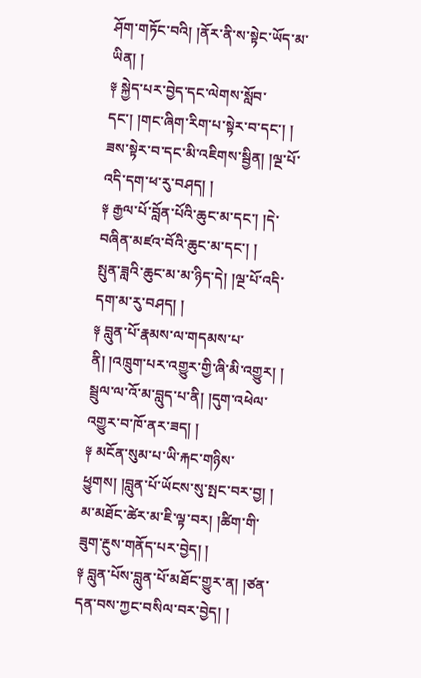ཤོག་གཏོང་བའི། །ནོར་ནི་ས་སྟེང་ཡོད་མ་ཡིན། །
༈ སྐྱེད་པར་བྱེད་དང་ལེགས་སློབ་དང་། །གང་ཞིག་རིག་པ་སྟེར་བ་དང་། །
ཟས་སྟེར་བ་དང་མི་འཇིགས་སྦྱིན། །ལྔ་པོ་འདི་དག་ཕ་རུ་བཤད། །
༈ རྒྱལ་པོ་བློན་པོའི་ཆུང་མ་དང་། །དེ་བཞིན་མཛའ་བོའི་ཆུང་མ་དང་། །
སྤུན་ཟླའི་ཆུང་མ་མ་ཉིད་དེ། །ལྔ་པོ་འདི་དག་མ་རུ་བཤད། །
༈ བླུན་པོ་རྣམས་ལ་གདམས་པ་ནི། །འཁྲུག་པར་འགྱུར་གྱི་ཞི་མི་འགྱུར། །
སྦྲུལ་ལ་འོ་མ་བླུད་པ་ནི། །དུག་འཕེལ་འགྱུར་བ་ཁོ་ནར་ཟད། །
༈ མངོན་སུམ་པ་ཡི་རྐང་གཉིས་ཕྱུགས། །བླུན་པོ་ཡོངས་སུ་སྤང་བར་བྱ། །
མ་མཐོང་ཚེར་མ་ཇི་ལྟ་བར། །ཚིག་གི་ཟུག་རྔུས་གནོད་པར་བྱེད། །
༈ བླུན་པོས་བླུན་པོ་མཐོང་གྱུར་ན། །ཙན་དན་བས་ཀྱང་བསིལ་བར་བྱེད། །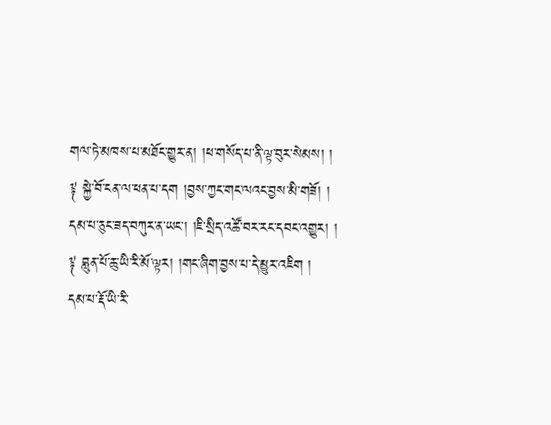གལ་ཏེ་མཁས་པ་མཐོང་གྱུར་ན། །ཕ་གསོད་པ་ནི་ལྟ་བུར་སེམས། །
༈ སྐྱེ་བོ་ངན་ལ་ཕན་པ་དག །བྱས་ཀྱང་གང་ལའང་བྱས་མི་གཟོ། །
དམ་པ་ཅུང་ཟད་བཀུར་ན་ཡང་། །ཇི་སྲིད་འཚོ་བར་རང་དབང་འགྱུར། །
༈ བླུན་པོ་ཆུ་ཡི་རི་མོ་ལྟར། །གང་ཞིག་བྱས་པ་དེ་མྱུར་འཇིག །
དམ་པ་རྡོ་ཡི་རི་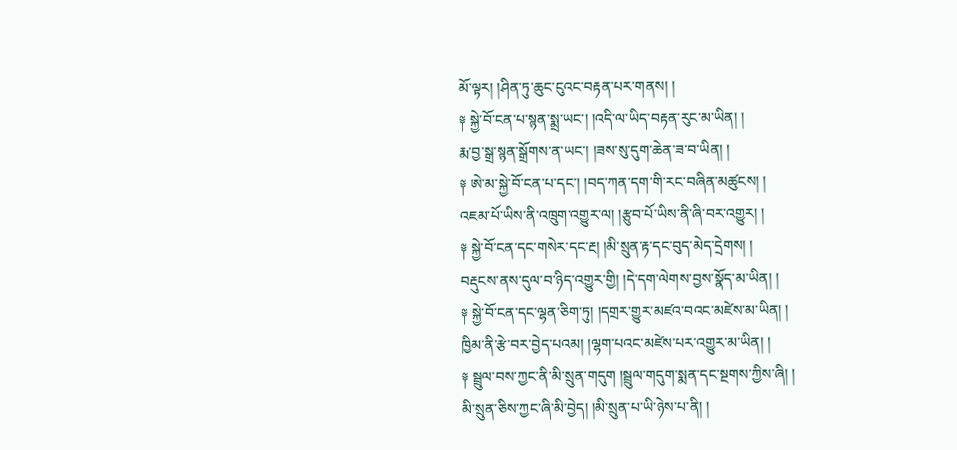མོ་ལྟར། །ཤིན་ཏུ་ཆུང་ངུའང་བརྟན་པར་གནས། །
༈ སྐྱེ་བོ་ངན་པ་སྙན་སྨྲ་ཡང་། །འདི་ལ་ཡིད་བརྟན་རུང་མ་ཡིན། །
རྨ་བྱ་སྒྲ་སྙན་སྒྲོགས་ན་ཡང་། །ཟས་སུ་དུག་ཆེན་ཟ་བ་ཡིན། །
༈ ཨེ་མ་སྐྱེ་བོ་ངན་པ་དང་། །བད་ཀན་དག་གི་རང་བཞིན་མཚུངས། །
འཇམ་པོ་ཡིས་ནི་འཁྲུག་འགྱུར་ལ། །རྩུབ་པོ་ཡིས་ནི་ཞི་བར་འགྱུར། །
༈ སྐྱེ་བོ་ངན་དང་གསེར་དང་རྔ། །མི་སྲུན་རྟ་དང་བུད་མེད་དྲེགས། །
བརྡུངས་ནས་དུལ་བ་ཉིད་འགྱུར་གྱི། །དེ་དག་ལེགས་བྱས་སྣོད་མ་ཡིན། །
༈ སྐྱེ་བོ་ངན་དང་ལྷན་ཅིག་ཏུ། །དགྲར་གྱུར་མཛའ་བའང་མཛེས་མ་ཡིན། །
ཁྱིམ་ནི་རྩེ་བར་བྱེད་པའམ། །ལྷག་པའང་མཛེས་པར་འགྱུར་མ་ཡིན། །
༈ སྦྲུལ་བས་ཀྱང་ནི་མི་སྲུན་གདུག །སྦྲུལ་གདུག་སྨན་དང་སྔགས་ཀྱིས་ཞི། །
མི་སྲུན་ཅིས་ཀྱང་ཞི་མི་བྱེད། །མི་སྲུན་པ་ཡི་ཉེས་པ་ནི། །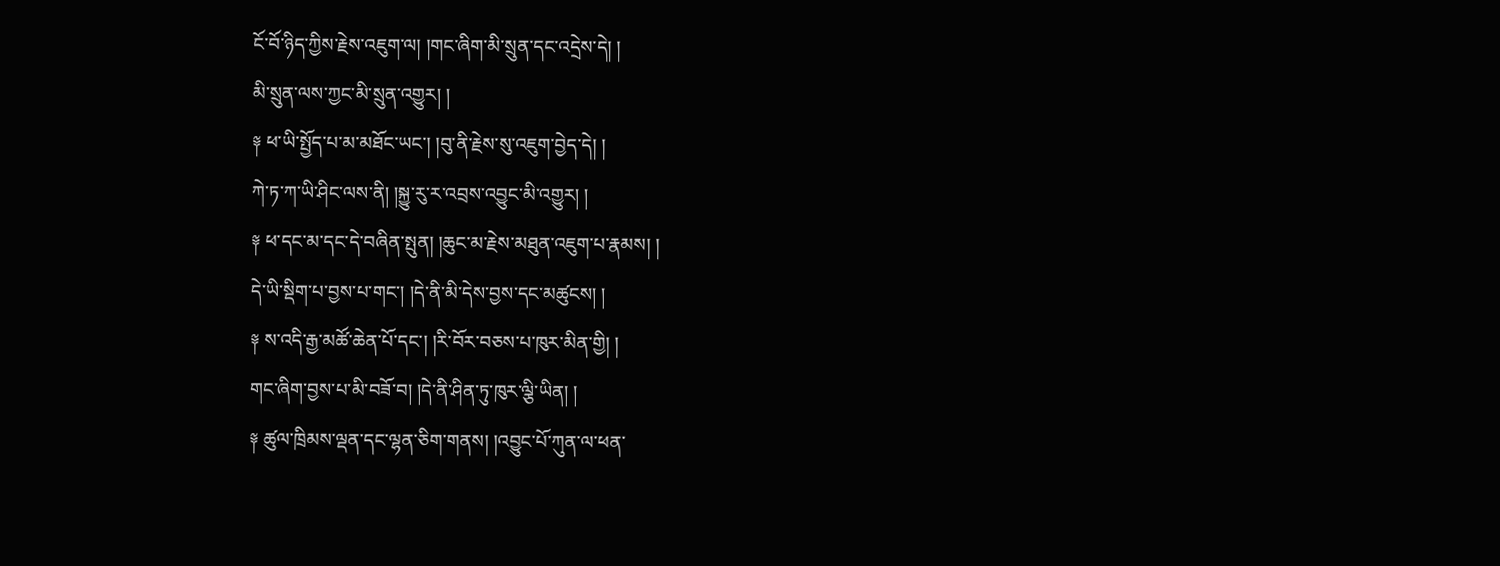ངོ་བོ་ཉིད་ཀྱིས་རྗེས་འཇུག་ལ། །གང་ཞིག་མི་སྲུན་དང་འདྲེས་དེ། །
མི་སྲུན་ལས་ཀྱང་མི་སྲུན་འགྱུར། །
༈ ཕ་ཡི་སྤྱོད་པ་མ་མཐོང་ཡང་། །བུ་ནི་རྗེས་སུ་འཇུག་བྱེད་དེ། །
ཀེ་ཏ་ཀ་ཡི་ཤིང་ལས་ནི། །སྐྱུ་རུ་ར་འབྲས་འབྱུང་མི་འགྱུར། །
༈ ཕ་དང་མ་དང་དེ་བཞིན་སྤུན། །ཆུང་མ་རྗེས་མཐུན་འཇུག་པ་རྣམས། །
དེ་ཡི་སྡིག་པ་བྱས་པ་གང་། །དེ་ནི་མི་དེས་བྱས་དང་མཚུངས། །
༈ ས་འདི་རྒྱ་མཚོ་ཆེན་པོ་དང་། །རི་བོར་བཅས་པ་ཁུར་མིན་གྱི། །
གང་ཞིག་བྱས་པ་མི་བཟོ་བ། །དེ་ནི་ཤིན་ཏུ་ཁུར་ལྕི་ཡིན། །
༈ ཚུལ་ཁྲིམས་ལྡན་དང་ལྷན་ཅིག་གནས། །འབྱུང་པོ་ཀུན་ལ་ཕན་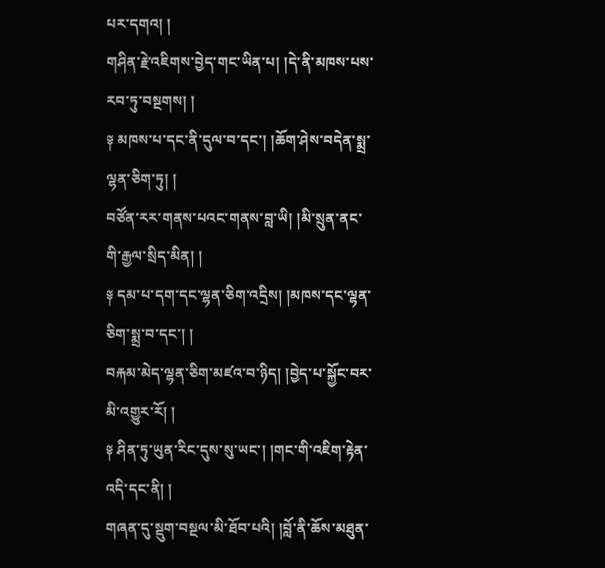པར་དགའ། །
གཤིན་རྗེ་འཇིགས་བྱེད་གང་ཡིན་པ། །དེ་ནི་མཁས་པས་རབ་ཏུ་བསྔགས། །
༈ མཁས་པ་དང་ནི་དུལ་བ་དང་། །ཆོག་ཤེས་བདེན་སྨྲ་ལྷན་ཅིག་ཏུ། །
བཙོན་རར་གནས་པའང་གནས་བླ་ཡི། །མི་སྲུན་ནང་གི་རྒྱལ་སྲིད་མིན། །
༈ དམ་པ་དག་དང་ལྷན་ཅིག་འདྲིས། །མཁས་དང་ལྷན་ཅིག་སྨྲ་བ་དང་། །
བརྐམ་མེད་ལྷན་ཅིག་མཛའ་བ་ཉིད། །བྱེད་པ་སྐྱོང་བར་མི་འགྱུར་རོ། །
༈ ཤིན་ཏུ་ཡུན་རིང་དུས་སུ་ཡང་། །གང་གི་འཇིག་རྟེན་འདི་དང་ནི། །
གཞན་དུ་སྡུག་བསྔལ་མི་ཐོབ་པའི། །བློ་ནི་ཆོས་མཐུན་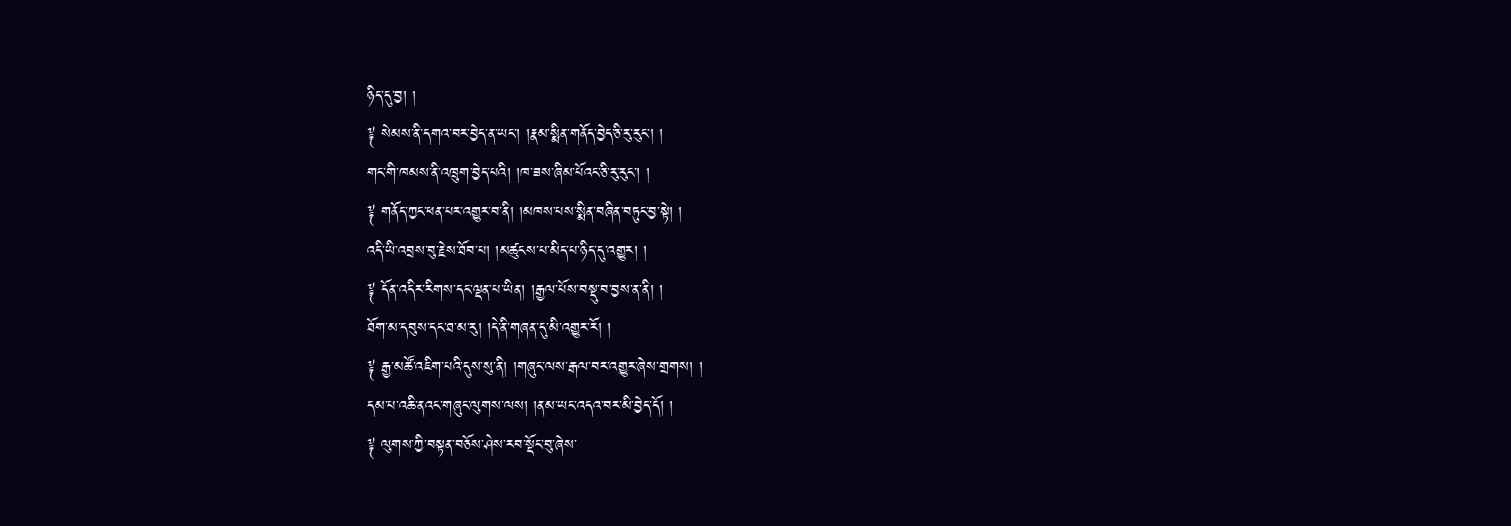ཉིད་དུ་བྱ། །
༈ སེམས་ནི་དགའ་བར་བྱེད་ན་ཡང་། །རྣམ་སྨིན་གནོད་བྱེད་ཅི་རུ་རུང་། །
གང་གི་ཁམས་ནི་འཁྲུག་བྱེད་པའི། །ཁ་ཟས་ཞིམ་པོའང་ཅི་རུ་རུང་། །
༈ གནོད་ཀྱང་ཕན་པར་འགྱུར་བ་ནི། །མཁས་པས་སྨིན་བཞིན་བཏུང་བྱ་སྟེ། །
འདི་ཡི་འབྲས་བུ་རྗེས་ཐོབ་པ། །མཚུངས་པ་མིད་པ་ཉིད་དུ་འགྱུར། །
༈ དོན་འདིར་རིགས་དང་ལྡན་པ་ཡིན། །རྒྱལ་པོས་བསྡུ་བ་བྱས་ན་ནི། །
ཐོག་མ་དབུས་དང་ཐ་མ་རུ། །དེ་ནི་གཞན་དུ་མི་འགྱུར་རོ། །
༈ རྒྱ་མཚོ་འཇིག་པའི་དུས་སུ་ནི། །གཞུང་ལས་རྒལ་བར་འགྱུར་ཞེས་གྲགས། །
དམ་པ་འཆི་ནའང་གཞུང་ལུགས་ལས། །ནམ་ཡང་འདའ་བར་མི་བྱེད་དོ། །
༈ ལུགས་ཀྱི་བསྟན་བཅོས་ཤེས་རབ་སྡོང་བུ་ཞེས་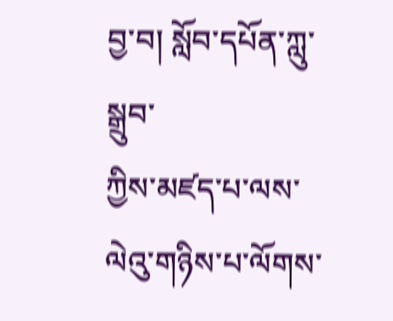བྱ་བ། སློབ་དཔོན་ཀླུ་སྒྲུབ་
ཀྱིས་མཛད་པ་ལས་ལེའུ་གཉིས་པ་ལོགས་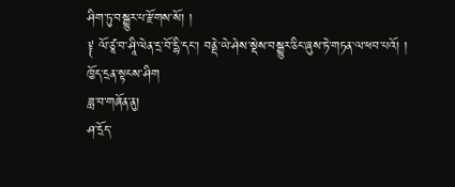ཤིག་ཏུ་བསྒྱུར་པ་རྫོགས་སོ། །
༈ ལོ་ཙཱ་བ་ཤཱི་ལེན་དྲ་བོ་དྷི་དང་། བནྡེ་ཡེ་ཤེས་སྡེས་བསྒྱུར་ཅིང་ཞུས་ཏེ་གཏན་ལ་ཕབ་པའོ། །
ཁྱོད་དྲན་སྟངས་ཤིག
ཟླ་བ་གཞོན་ནུ།
ཤ་དྲོད་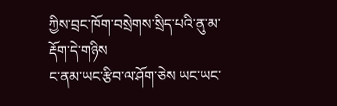ཀྱིས་བྲང་ཁོག་བསྲེགས་སྲིད་པའི་ནུ་མ་རྡོག་དེ་གཉིས
ང་ནམ་ཡང་རྩིབ་ལ་ཤོག་ཅེས ཡང་ཡང་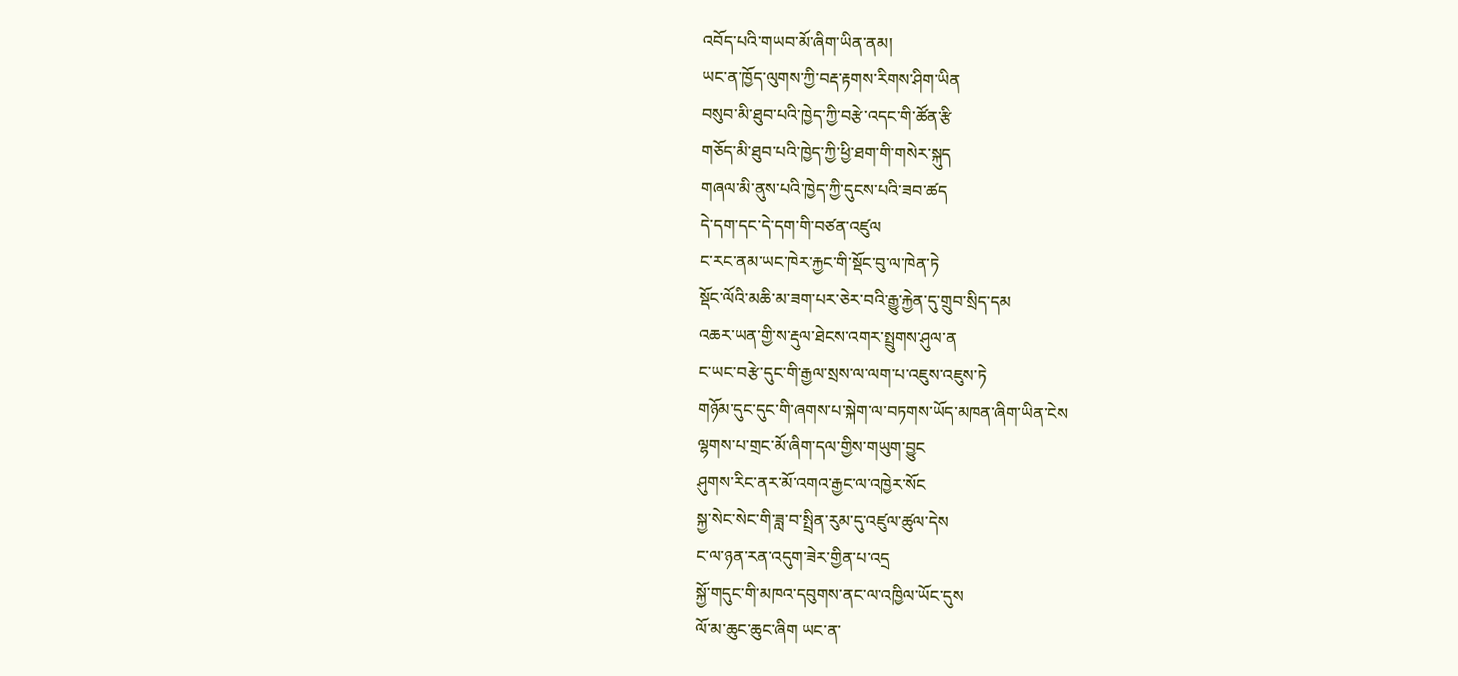འབོད་པའི་གཡབ་མོ་ཞིག་ཡིན་ནམ།
ཡང་ན་ཁྱོད་ལུགས་ཀྱི་བརྡ་རྟགས་རིགས་ཤིག་ཡིན
བསུབ་མི་ཐུབ་པའི་ཁྱེད་ཀྱི་བརྩེ་འདང་གི་ཚོན་རྩི
གཅོད་མི་ཐུབ་པའི་ཁྱེད་ཀྱི་ཕྱི་ཐག་གི་གསེར་སྐུད
གཞལ་མི་ནུས་པའི་ཁྱེད་ཀྱི་དུངས་པའི་ཟབ་ཚད
དེ་དག་དང་དེ་དག་གི་བཙན་འཛུལ
ང་རང་ནམ་ཡང་ཁེར་རྐྱང་གི་སྡོང་བུ་ལ་ཁེན་ཏེ
སྡོང་ལོའི་མཆི་མ་ཟག་པར་ཅེར་བའི་རྒྱུ་རྐྱེན་དུ་གྲུབ་སྲིད་དམ
འཆར་ཡན་གྱི་ས་རྡུལ་ཐེངས་འགར་སྤྲུགས་ཤུལ་ན
ང་ཡང་བརྩེ་དུང་གི་རྒྱལ་སྲས་ལ་ལག་པ་འཇུས་འཇུས་ཏེ
གཉོམ་དུང་དུང་གི་ཞགས་པ་སྐེག་ལ་བཏགས་ཡོད་མཁན་ཞིག་ཡིན་ངེས
ལྷགས་པ་གྲང་མོ་ཞིག་དལ་གྱིས་གཡུག་བྱུང
ཤུགས་རིང་ནར་མོ་འགའ་རྒྱང་ལ་འཁྱེར་སོང
སྐྱ་སེང་སེང་གི་ཟླ་བ་སྤྲིན་རུམ་དུ་འཛུལ་ཚུལ་དེས
ང་ལ་ཉན་རན་འདུག་ཟེར་གྱིན་པ་འདྲ
སྐྱོ་གདུང་གི་མཁའ་དབུགས་ནང་ལ་འཁྱིལ་ཡོང་དུས
ལོ་མ་ཆུང་ཆུང་ཞིག ཡང་ན་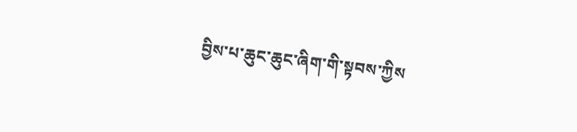བྱིས་པ་ཆུང་ཆུང་ཞིག་གི་སྟབས་ཀྱིས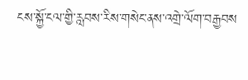ངས་སྐྱོ་ངལ་གྱི་རླབས་རིས་གསེང་ནས་འགྲེ་ལོག་བརྒྱབས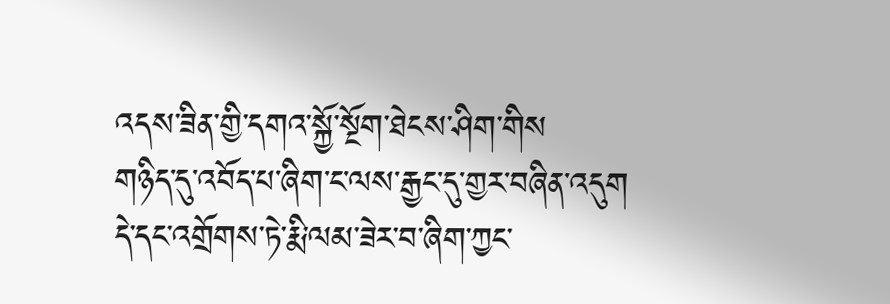འདས་ཟིན་གྱི་དགའ་སྐྱོ་སྔོག་ཐེངས་ཤིག་གིས
གཉིད་དུ་འབོད་པ་ཞིག་ང་ལས་རྒྱང་དུ་གྱར་བཞིན་འདུག
དེ་དང་འགྲོགས་ཏེ་རྨི་ལམ་ཟེར་བ་ཞིག་ཀྱང་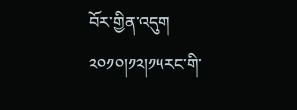བོར་གྱིན་འདུག
༢༠༡༠།༡༢།༡༥རང་གི་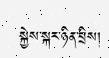སྐྱེས་སྐར་ཉིན་བྲིས།